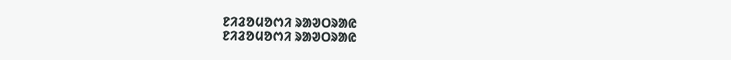ᱱᱤᱲᱚᱢᱚᱬᱤ ᱨᱟᱣᱛᱨᱟᱭ
ᱱᱤᱲᱚᱢᱚᱬᱤ ᱨᱟᱣᱛᱨᱟᱭ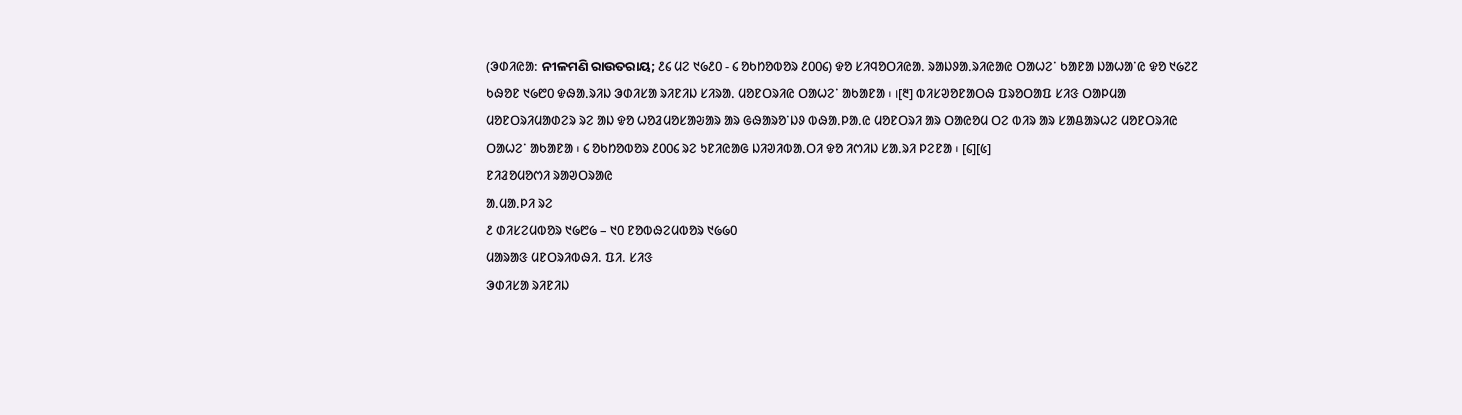(ᱳᱰᱤᱭᱟ: ନୀଳମଣି ରାଉତରାୟ; ᱒᱔ ᱢᱮ ᱑᱙᱒᱐ - ᱔ ᱚᱠᱴᱚᱵᱚᱨ ᱒᱐᱐᱔) ᱫᱚ ᱥᱤᱧᱚᱛᱤᱭᱟᱹ ᱨᱟᱡᱽᱟᱹᱨᱤᱭᱟᱭ ᱛᱟᱦᱮᱸ ᱠᱟᱱᱟ ᱡᱟᱦᱟᱸᱭ ᱫᱚ ᱑᱙᱗᱗ ᱠᱷᱚᱱ ᱑᱙᱘᱐ ᱫᱷᱟᱹᱨᱤᱡ ᱳᱰᱤᱥᱟ ᱨᱤᱱᱤᱡ ᱥᱤᱨᱟᱹ ᱢᱚᱱᱛᱨᱤᱭ ᱛᱟᱦᱮᱸ ᱟᱠᱟᱱᱟ ᱾ ।[᱓] ᱵᱤᱥᱣᱚᱱᱟᱛᱷ ᱯᱨᱚᱛᱟᱯ ᱥᱤᱝ ᱛᱟᱞᱢᱟ ᱢᱚᱱᱛᱨᱤᱢᱟᱰᱮᱨ ᱨᱮ ᱟᱡ ᱫᱚ ᱦᱚᱲᱢᱚᱥᱟᱶᱟᱨ ᱟᱨ ᱜᱷᱟᱨᱚᱸᱡᱽ ᱵᱷᱟᱹᱞᱟᱹᱭ ᱢᱚᱱᱛᱨᱤ ᱟᱨ ᱛᱟᱭᱚᱢ ᱛᱮ ᱵᱤᱨ ᱟᱨ ᱥᱟᱪᱟᱨᱦᱮ ᱢᱚᱱᱛᱨᱤᱭ ᱛᱟᱦᱮᱸ ᱟᱠᱟᱱᱟ ᱾ ᱔ ᱚᱠᱴᱚᱵᱚᱨ ᱒᱐᱐᱔ ᱨᱮ ᱩᱱᱤᱭᱟᱜ ᱡᱤᱣᱤᱵᱟᱹᱛᱤ ᱫᱚ ᱤᱬᱤᱡ ᱥᱟᱹᱨᱤ ᱞᱮᱱᱟ ᱾ [᱔][᱕]
ᱱᱤᱲᱚᱢᱚᱬᱤ ᱨᱟᱣᱛᱨᱟᱭ
ᱟᱹᱢᱟᱹᱞᱤ ᱨᱮ
᱒ ᱰᱤᱥᱮᱢᱵᱚᱨ ᱑᱙᱘᱙ – ᱑᱐ ᱱᱚᱵᱷᱮᱢᱵᱚᱨ ᱑᱙᱙᱐
ᱢᱟᱨᱟᱝ ᱢᱱᱛᱨᱤᱵᱷᱤ. ᱯᱤ. ᱥᱤᱝ
ᱳᱰᱤᱥᱟ ᱨᱤᱱᱤᱡ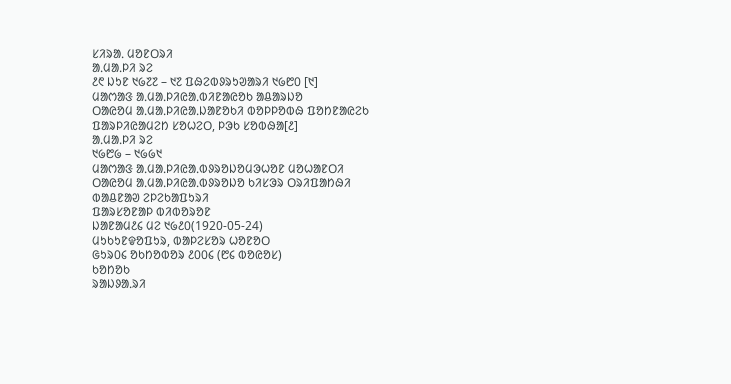ᱥᱤᱨᱟᱹ ᱢᱚᱱᱛᱨᱤ
ᱟᱹᱢᱟᱹᱞᱤ ᱨᱮ
᱒᱖ ᱡᱩᱱ ᱑᱙᱗᱗ – ᱑᱗ ᱯᱷᱮᱵᱽᱨᱩᱣᱟᱨᱤ ᱑᱙᱘᱐ [᱑]
ᱢᱟᱬᱟᱝ ᱟᱹᱢᱟᱹᱞᱤᱭᱟᱹᱵᱤᱱᱟᱭᱚᱠ ᱟᱪᱟᱨᱡᱚ
ᱛᱟᱭᱚᱢ ᱟᱹᱢᱟᱹᱞᱤᱭᱟᱹᱡᱟᱱᱚᱠᱤ ᱵᱚᱞᱞᱚᱵᱷ ᱯᱚᱴᱱᱟᱭᱮᱠ
ᱯᱟᱨᱞᱤᱭᱟᱢᱮᱴ ᱥᱚᱦᱮᱛ, ᱞᱳᱠ ᱥᱚᱵᱷᱟ[᱒]
ᱟᱹᱢᱟᱹᱞᱤ ᱨᱮ
᱑᱙᱘᱙ – ᱑᱙᱙᱑
ᱢᱟᱬᱟᱝ ᱟᱹᱢᱟᱹᱞᱤᱭᱟᱹᱵᱽᱨᱚᱡᱚᱢᱳᱦᱚᱱ ᱢᱚᱦᱟᱱᱛᱤ
ᱛᱟᱭᱚᱢ ᱟᱹᱢᱟᱹᱞᱤᱭᱟᱹᱵᱽᱨᱚᱡᱚ ᱠᱤᱥᱳᱨ ᱛᱨᱤᱯᱟᱴᱷᱤ
ᱵᱟᱪᱱᱟᱣ ᱮᱞᱮᱠᱟᱯᱩᱨᱤ
ᱯᱟᱨᱥᱚᱱᱟᱞ ᱵᱤᱵᱚᱨᱚᱱ
ᱡᱟᱱᱟᱢ᱒᱔ ᱢᱮ ᱑᱙᱒᱐(1920-05-24)
ᱢᱩᱠᱩᱱᱫᱚᱯᱩᱨ, ᱵᱟᱞᱮᱥᱚᱨ ᱦᱚᱱᱚᱛ
ᱜᱩᱨ᱐᱔ ᱚᱠᱴᱚᱵᱚᱨ ᱒᱐᱐᱔ (᱘᱔ ᱵᱚᱭᱚᱥ)
ᱠᱚᱴᱚᱠ
ᱨᱟᱡᱽᱟᱹᱨᱤ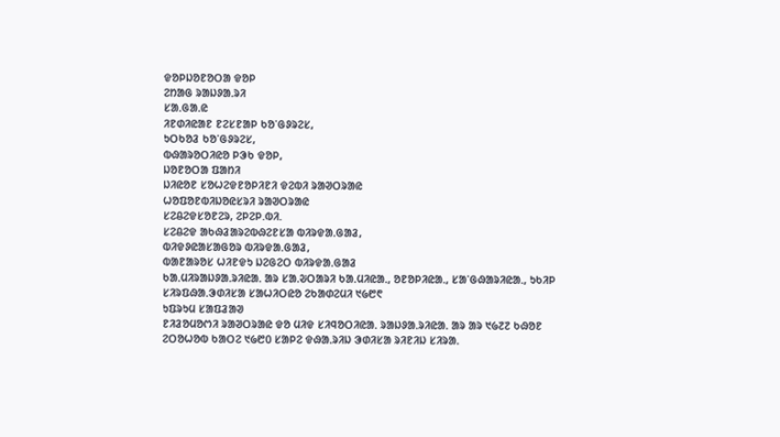ᱫᱚᱞᱡᱚᱱᱚᱛᱟ ᱫᱚᱞ
ᱮᱴᱟᱜ ᱨᱟᱡᱽᱟᱹᱨᱤ
ᱥᱟᱹᱜᱟᱹᱭ
ᱤᱱᱰᱤᱭᱟᱱ ᱱᱮᱥᱱᱟᱞ ᱠᱚᱸᱜᱽᱨᱮᱥ,
ᱩᱛᱠᱚᱲ ᱠᱚᱸᱜᱽᱨᱮᱥ,
ᱵᱷᱟᱨᱚᱛᱤᱭᱚ ᱞᱳᱠ ᱫᱚᱞ,
ᱡᱚᱱᱚᱛᱟ ᱯᱟᱴᱤ
ᱡᱤᱭᱚᱱ ᱥᱚᱦᱮᱫᱱᱚᱞᱤᱱᱤ ᱫᱮᱵᱤ ᱨᱟᱣᱛᱨᱟᱭ
ᱦᱚᱯᱚᱱᱵᱤᱡᱚᱭᱥᱨᱤ ᱨᱟᱣᱛᱨᱟᱭ
ᱥᱮᱪᱮᱫᱥᱚᱱᱮᱨ, ᱮᱞᱮᱞ.ᱵᱤ.
ᱥᱮᱪᱮᱫ ᱟᱠᱷᱲᱟᱨᱮᱵᱷᱮᱱᱥᱟ ᱵᱤᱨᱫᱟᱹᱜᱟᱲ,
ᱵᱤᱫᱽᱭᱟᱥᱟᱜᱚᱨ ᱵᱤᱨᱫᱟᱹᱜᱟᱲ,
ᱵᱟᱱᱟᱨᱚᱥ ᱦᱤᱱᱫᱩ ᱡᱮᱜᱮᱛ ᱵᱤᱨᱫᱟᱹᱜᱟᱲ
ᱠᱟᱹᱢᱤᱨᱟᱡᱽᱟᱹᱨᱤᱭᱟᱹ ᱟᱨ ᱥᱟᱹᱶᱛᱟᱨᱤ ᱠᱟᱹᱢᱤᱭᱟᱹ, ᱚᱱᱚᱞᱤᱭᱟᱹ, ᱥᱟᱸᱜᱷᱟᱨᱤᱭᱟᱹ, ᱩᱠᱤᱞ
ᱥᱤᱨᱯᱷᱟᱹᱳᱰᱤᱥᱟ ᱥᱟᱦᱤᱛᱭᱚ ᱮᱠᱟᱰᱮᱢᱤ ᱑᱙᱘᱖
ᱩᱯᱨᱩᱢ ᱥᱟᱯᱲᱟᱣ
ᱱᱤᱲᱚᱢᱚᱬᱤ ᱨᱟᱣᱛᱨᱟᱭ ᱫᱚ ᱢᱤᱫ ᱥᱤᱧᱚᱛᱤᱭᱟᱹ ᱨᱟᱡᱽᱟᱹᱨᱤᱭᱟᱹ ᱟᱨ ᱟᱨ ᱑᱙᱗᱗ ᱠᱷᱚᱱ ᱮᱛᱚᱦᱚᱵ ᱠᱟᱛᱮ ᱑᱙᱘᱐ ᱥᱟᱞᱮ ᱫᱷᱟᱹᱨᱤᱡ ᱳᱰᱤᱥᱟ ᱨᱤᱱᱤᱡ ᱥᱤᱨᱟᱹ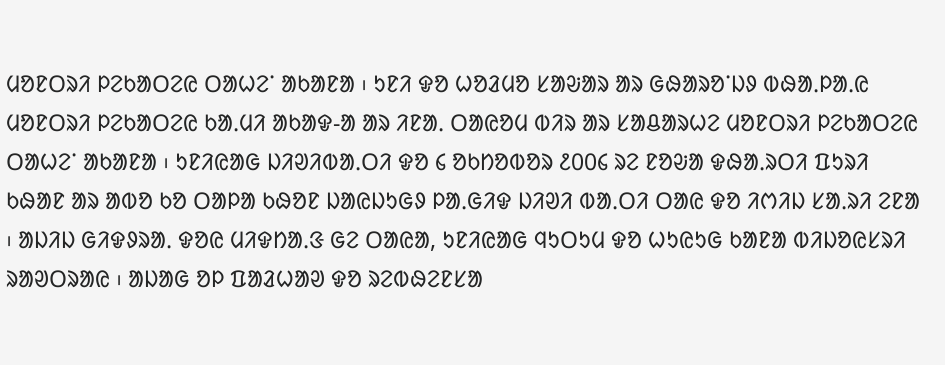ᱢᱚᱱᱛᱨᱤ ᱞᱮᱠᱟᱛᱮᱭ ᱛᱟᱦᱮᱸ ᱟᱠᱟᱱᱟ ᱾ ᱩᱱᱤ ᱫᱚ ᱦᱚᱲᱢᱚ ᱥᱟᱶᱟᱨ ᱟᱨ ᱜᱷᱟᱨᱚᱸᱡᱽ ᱵᱷᱟᱹᱞᱟᱹᱭ ᱢᱚᱱᱛᱨᱤ ᱞᱮᱠᱟᱛᱮᱭ ᱠᱟᱹᱢᱤ ᱟᱠᱟᱫ-ᱟ ᱟᱨ ᱤᱱᱟᱹ ᱛᱟᱭᱚᱢ ᱵᱤᱨ ᱟᱨ ᱥᱟᱪᱟᱨᱦᱮ ᱢᱚᱱᱛᱨᱤ ᱞᱮᱠᱟᱛᱮᱭ ᱛᱟᱦᱮᱸ ᱟᱠᱟᱱᱟ ᱾ ᱩᱱᱤᱭᱟᱜ ᱡᱤᱣᱤᱵᱟᱹᱛᱤ ᱫᱚ ᱔ ᱚᱠᱴᱚᱵᱚᱨ ᱒᱐᱐᱔ ᱨᱮ ᱱᱚᱶᱟ ᱫᱷᱟᱹᱨᱛᱤ ᱯᱩᱨᱤ ᱠᱷᱟᱱ ᱟᱨ ᱟᱵᱚ ᱠᱚ ᱛᱟᱞᱟ ᱠᱷᱚᱱ ᱡᱟᱭᱡᱩᱜᱽ ᱞᱟᱹᱜᱤᱫ ᱡᱤᱣᱤ ᱵᱟᱹᱛᱤ ᱛᱟᱭ ᱫᱚ ᱤᱬᱤᱡ ᱥᱟᱹᱨᱤ ᱮᱱᱟ ᱾ ᱟᱡᱤᱡ ᱜᱤᱫᱽᱨᱟᱹ ᱫᱚᱭ ᱢᱤᱫᱴᱟᱹᱝ ᱜᱮ ᱛᱟᱭᱟ, ᱩᱱᱤᱭᱟᱜ ᱧᱩᱛᱩᱢ ᱫᱚ ᱦᱩᱭᱩᱜ ᱠᱟᱱᱟ ᱵᱤᱡᱚᱭᱥᱨᱤ ᱨᱟᱣᱛᱨᱟᱭ ᱾ ᱟᱡᱟᱜ ᱚᱞ ᱯᱟᱲᱦᱟᱣ ᱫᱚ ᱨᱮᱵᱷᱮᱱᱥᱟ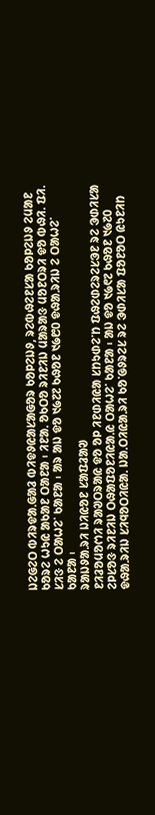ᱡᱮᱜᱮᱛ ᱵᱤᱨᱫᱟᱹᱜᱟᱲ ᱵᱤᱫᱽᱭᱟᱥᱟᱜᱚᱨ ᱠᱚᱞᱮᱡᱽ, ᱨᱮᱵᱷᱮᱱᱥᱟ ᱠᱚᱞᱮᱡᱽ ᱮᱢᱟᱱ ᱠᱚᱨᱮ ᱦᱩᱭ ᱟᱠᱟᱱ ᱛᱟᱱᱟ ᱾ ᱤᱱᱟᱹ ᱚᱠᱛᱚ ᱨᱤᱱᱤᱡ ᱢᱟᱨᱟᱝ ᱢᱚᱱᱛᱨᱤ ᱫᱚ ᱵᱷᱤ. ᱯᱤ. ᱥᱤᱝ ᱮ ᱛᱟᱦᱮᱸ ᱠᱟᱱᱟ ᱾ ᱟᱨ ᱟᱡ ᱫᱚ ᱑᱙᱗᱗ ᱠᱷᱚᱱ ᱑᱙᱘᱐ ᱫᱷᱟᱹᱨᱤᱡ ᱮ ᱛᱟᱦᱮᱸ ᱠᱟᱱᱟ ᱾
ᱨᱟᱡᱽᱟᱹᱨᱤ ᱡᱤᱭᱚᱱ ᱥᱟᱯᱲᱟᱣ
ᱱᱤᱲᱚᱢᱚᱬᱤ ᱨᱟᱣᱛᱨᱟᱭ ᱫᱚ ᱚᱞ ᱤᱱᱰᱤᱭᱟ ᱥᱴᱩᱰᱮᱸᱴ ᱯᱷᱮᱰᱮᱨᱮᱥᱳᱱ ᱨᱮ ᱳᱰᱤᱥᱟ ᱮᱞᱥᱚᱝ ᱨᱤᱱᱤᱡ ᱛᱷᱟᱯᱚᱱᱤᱭᱟᱹᱭ ᱛᱟᱦᱮᱸ ᱠᱟᱱᱟ ᱾ ᱟᱡ ᱫᱚ ᱑᱙᱖᱗ ᱠᱷᱚᱱ ᱑᱙᱗᱐ ᱫᱷᱟᱹᱨᱤᱡ ᱥᱤᱧᱚᱛᱤᱭᱟᱹ ᱡᱟᱹᱛᱤᱭᱟᱹᱨᱤ ᱠᱚᱸᱜᱽᱨᱮᱥ ᱨᱮ ᱳᱰᱤᱥᱟ ᱯᱚᱱᱚᱛ ᱭᱩᱱᱤᱴ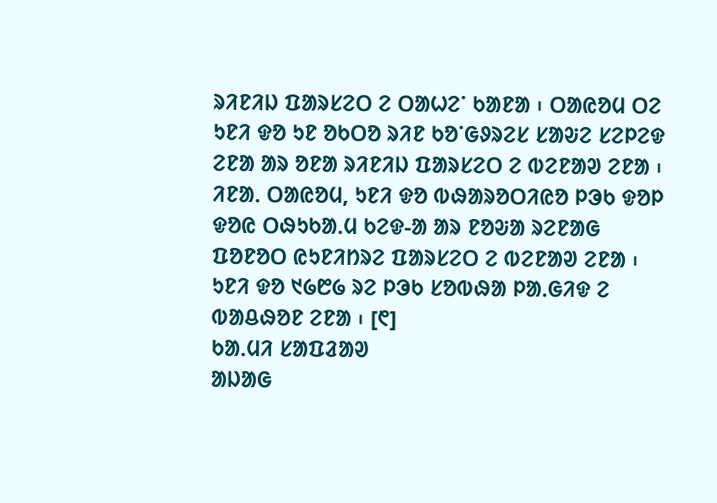ᱨᱤᱱᱤᱡ ᱯᱟᱨᱥᱮᱛ ᱮ ᱛᱟᱦᱮᱸ ᱠᱟᱱᱟ ᱾ ᱛᱟᱭᱚᱢ ᱛᱮ ᱩᱱᱤ ᱫᱚ ᱩᱱ ᱚᱠᱛᱚ ᱨᱤᱱ ᱠᱚᱸᱜᱽᱨᱮᱥ ᱥᱟᱶᱮ ᱥᱮᱞᱮᱫ ᱮᱱᱟ ᱟᱨ ᱚᱱᱟ ᱨᱤᱱᱤᱡ ᱯᱟᱨᱥᱮᱛ ᱮ ᱵᱮᱱᱟᱣ ᱮᱱᱟ ᱾ ᱤᱱᱟᱹ ᱛᱟᱭᱚᱢ, ᱩᱱᱤ ᱫᱚ ᱵᱷᱟᱨᱚᱛᱤᱭᱚ ᱞᱳᱠ ᱫᱚᱞ ᱫᱚᱭ ᱛᱷᱩᱠᱟᱹᱢ ᱠᱮᱫ-ᱟ ᱟᱨ ᱱᱚᱶᱟ ᱨᱮᱱᱟᱜ ᱯᱚᱱᱚᱛ ᱭᱩᱱᱤᱴᱨᱮ ᱯᱟᱨᱥᱮᱛ ᱮ ᱵᱮᱱᱟᱣ ᱮᱱᱟ ᱾ ᱩᱱᱤ ᱫᱚ ᱑᱙᱘᱙ ᱨᱮ ᱞᱳᱠ ᱥᱚᱵᱷᱟ ᱞᱟᱹᱜᱤᱫ ᱮ ᱵᱟᱪᱷᱚᱱ ᱮᱱᱟ ᱾ [᱖]
ᱠᱟᱹᱢᱤ ᱥᱟᱯᱲᱟᱣ
ᱟᱡᱟᱜ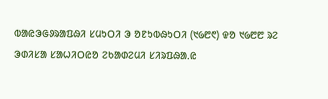ᱵᱟᱭᱳᱜᱽᱨᱟᱯᱷᱤ ᱥᱢᱩᱛᱤ ᱳ ᱚᱱᱩᱵᱷᱩᱛᱤ (᱑᱙᱘᱖) ᱫᱚ ᱑᱙᱘᱘ ᱨᱮ ᱳᱰᱤᱥᱟ ᱥᱟᱦᱤᱛᱭᱚ ᱮᱠᱟᱰᱮᱢᱤ ᱥᱤᱨᱯᱷᱟᱹᱭ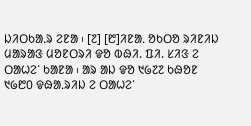ᱡᱤᱛᱠᱟᱹᱨ ᱮᱱᱟ ᱾ [᱗] [᱘]ᱤᱱᱟᱹ ᱚᱠᱛᱚ ᱨᱤᱱᱤᱡ ᱢᱟᱨᱟᱝ ᱢᱚᱱᱛᱨᱤ ᱫᱚ ᱵᱷᱤ. ᱯᱤ. ᱥᱤᱝ ᱮ ᱛᱟᱦᱮᱸ ᱠᱟᱱᱟ ᱾ ᱟᱨ ᱟᱡ ᱫᱚ ᱑᱙᱗᱗ ᱠᱷᱚᱱ ᱑᱙᱘᱐ ᱫᱷᱟᱹᱨᱤᱡ ᱮ ᱛᱟᱦᱮᱸ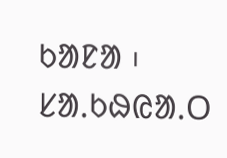ᱠᱟᱱᱟ ᱾
ᱥᱟᱹᱠᱷᱭᱟᱹᱛ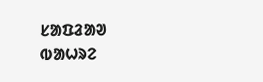ᱥᱟᱯᱲᱟᱣ
ᱵᱟᱦᱨᱮ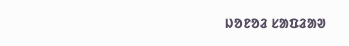ᱡᱚᱱᱚᱲ ᱥᱟᱯᱲᱟᱣ